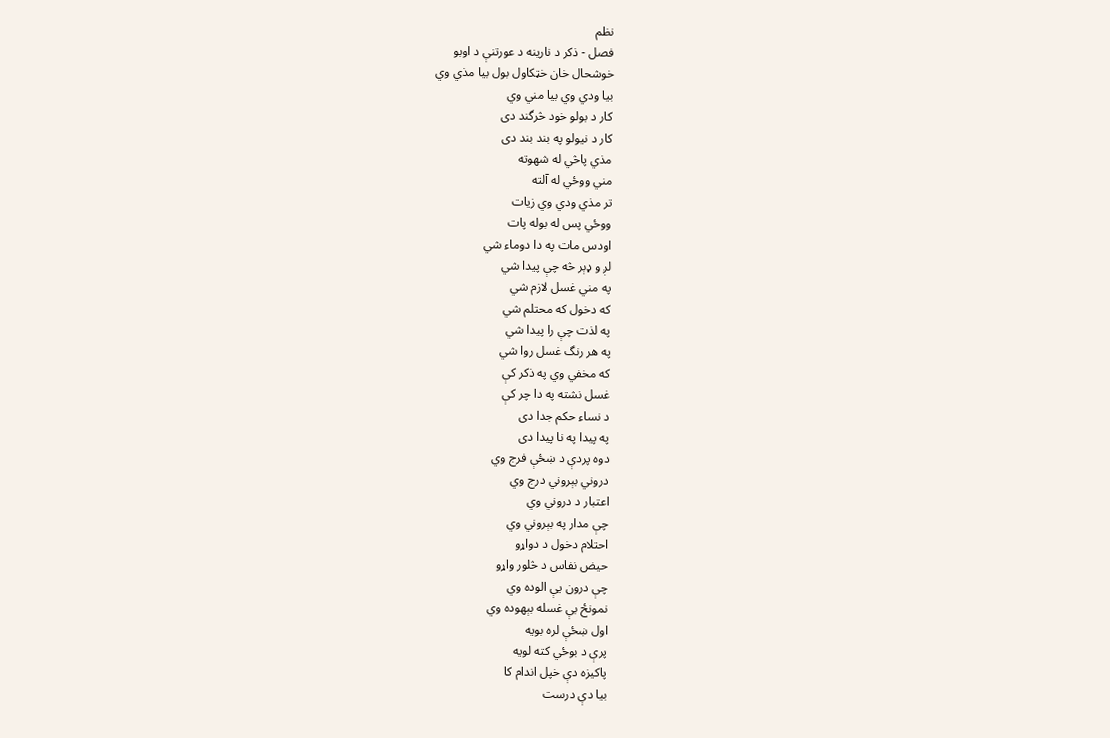نظم
فصل - ذکر د نارينه د عورتنې د اوبو
خوشحال خان خټکاول بول بيا مذي وي
بيا ودي وي بيا مني وي
کار د بولو خود څرگند دی
کار د نيولو په بند بند دی
مذي پاڅي له شهوته
مني ووځي له آلته
تر مذي ودي وي زيات
ووځي پس له بوله پات
اودس مات په دا دوماء شي
لږ و ډېر څه چې پيدا شي
په مني غسل لازم شي
که دخول که محتلم شي
په لذت چې را پيدا شي
په هر رنگ غسل روا شي
که مخفي وي په ذکر کې
غسل نشته په دا چر کې
د نساء حکم جدا دی
په پيدا په نا پيدا دی
دوه پردې د ښځې فرج وي
دروني بېروني درج وي
اعتبار د دروني وي
چې مدار په بېروني وي
احتلام دخول د دواړو
حيض نفاس د څلور واړو
چې درون يې الوده وي
نمونځ بې غسله بېهوده وي
اول ښځې لره بويه
پرې د بوځي کته لويه
پاکيزه دې خپل اندام کا
بيا دې درست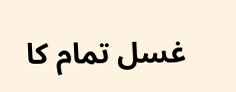غسل تمام کا